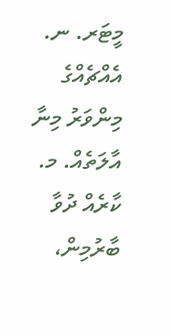މީޓަރ. ނ. އެއްޗެއްގެ މިންވަރު މިނާ އާލަތެއް. މ. ކާރެއް ދުވާ ބާރުމިން،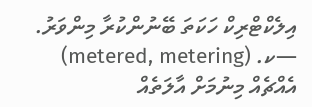އިލެކްޓްރިކް ހަކަތަ ބޭނުންކުރާ މިންވަރު. —ކ. (metered, metering) އެއްޗެއް މިނުމަށް އާލަތެއް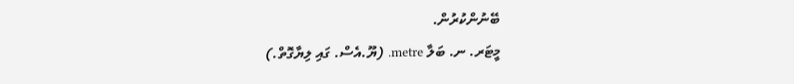ބޭނުންކުރުން.
މީޓަރ. ނ. ބަލާ metre. (ޔޫ.އެސް. ގައި ލިޔާގޮތް.)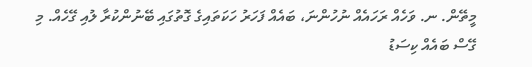މީތޭން. ނ. ވަހެއް ރަހައެއް ނުހުންނަ، ބައެއް ފަހަރު ހަކަތައިގެ ގޮތުގައި ބޭނުންކުރާ ލުއި ގޭހެއް. މި ގޭސް ބައެއް ކިސަޑު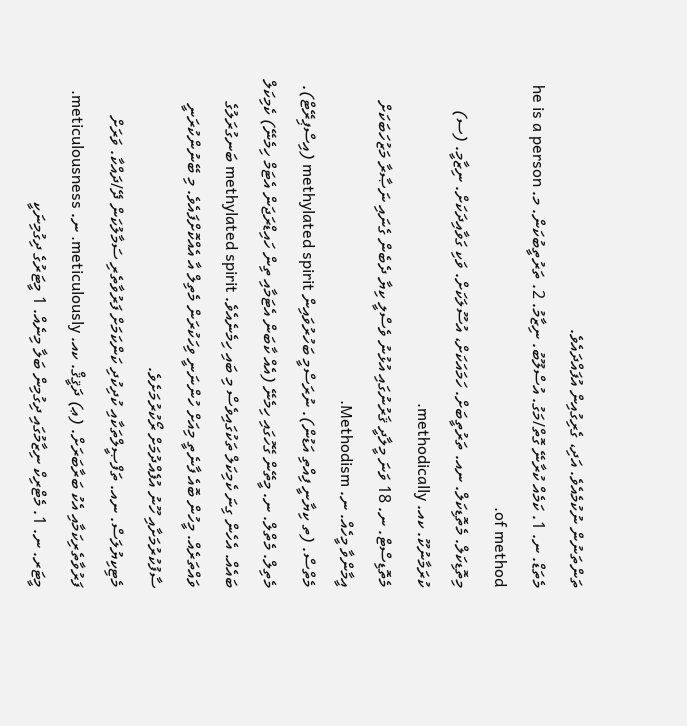ތަންތަނުން ނުކުމެއެވެ. އަދި، ގެރިގުއިން އުފައްދައެވެ.
މެތަޑް. ނ. 1. ކަމެއް ކުރާނޭ ގޮތް/މަގު. އުސްލޫބު. ނިޒާމު. 2. ތަރުތީބުކަން. މ. he is a person of method.
މިތޮޑިކަލް. މެތޮޑިކަލް. ނއ. ތަރުތީބަށް. ހަމައަކަށް، އުސޫލަކަށް. ވަކި ގަވާއިދަކަށް. ނިޒާމީ. (ސ) ކުރަމާނުކޫ. ކއ. methodically.
މެތޮޑިސްޓް. ނ. 18 ވަނަ މީލާދީ ޤަރުނުގައި އުޅުނު ވެސްލީ ކިޔާ ދެބެން ގެނައި ނަޞާރާ މަޒުހަބަކަށް އީމާންވާ މީހެއް. ނ. Methodism.
މެތްސް. (ތ ކިޔާނީ ފިއްތި އަޑުން). ނުރަސްމީ ބަހުރުވައިން methylated spirit (އިސްޕިރޭޓް).
މެތިލް. މެތްލް. ނ. މީތޭން ގޭހުގައި ހިމެނޭ (އެއް ކާބަން އެޓަމާއި ތިން ހައިޑްރަޖަން އެޓަމް ހިމެނޭ) ކެމިކަލް ބައެއް. އެހެން ގިނަ ކެމިކަލް ތަކުގައިވެސް މި ބައި ހިމެނެއެވެ. methylated spirit ބަނގުރަލުގެ ވައްތަރެއް. މީހުން ބޮއެ ފާނެތީ މިއަށް ހުންނަނީ ވިހަކުރަން މެތިލް އާ އެއްކޮށްފައެވެ. މި ބޭނުންކުރަނީ ސާފުކުރުމަށާއި ހޫނު އުފެއްދުމަށް ރޯކުރުމަށެވެ.
މެޓިކިޔުލަސް. ނއ. ތަފްޞީލްތަކާއި ކުދިކުދި ކަންކަމަށް ފަރުވާތެރި ސަމާލުކަން ދޭ/ދައްކާ. ވަރަށް ފަރުވާތެރިކަމާއި އެކު ބަރާބަރަށް. (ޢ) ދަޤީޤް. ކއ. meticulously. ނ. meticulousness.
މީޓަރ. ނ. 1. މެޓްރިކް ނިޒާމުގައި ދިގުމިން ބަލާ މިނެއް. 1 މީޓަރުގެ ދިގުމިނަކީ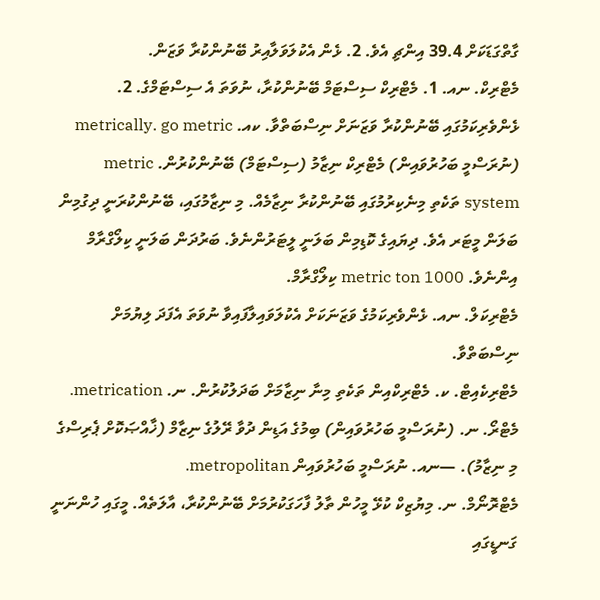ގާތްގަޑަކަށް 39.4 އިންޗި އެވެ. 2. ޅެން އެކުލަވަލާއިރު ބޭނުންކުރާ ވަޒަން.
މެޓްރިކް. ނއ. 1. މެޓްރިކް ސިސްޓަމް ބޭނުންކުރާ، ނުވަތަ އެ ސިސްޓަމްގެ. 2. ޅެންވެރިކަމުގައި ބޭނުންކުރާ ވަޒަނަށް ނިސްބަތްވާ. ކއ. metrically. go metric (ނުރަސްމީ ބަހުރުވައިން) މެޓްރިކް ނިޒާމު (ސިސްޓަމް) ބޭނުންކުރުން. metric system ތަކެތި މިނެކިރުމުގައި ބޭނުންކުރާ ނިޒާމެއް. މި ނިޒާމުގައި، ބޭނުންކުރަނީ ދިގުމިން ބަލަން މީޓަރ އެވެ. ދިޔައިގެ ކޮޑިމިން ބަލަނީ ލީޓަރުންނެވެ. ބަރުދަން ބަލަނީ ކިލޯގްރާމް އިންނެވެ. metric ton 1000 ކިލޯގްރާމް.
މެޓްރިކަލް. ނއ. ޅެންވެރިކަމުގެ ވަޒަނަކަށް އެކުލަވައިލާފައިވާ ނުވަތަ އެފަދަ ލިޔުމަށް ނިސްބަތްވާ.
މެޓްރިކެއިޓް. ކ. މެޓްރިކްއިން ތަކެތި މިނާ ނިޒާމަށް ބަދަލުކުރުން. ނ. metrication.
މެޓްރޯ. ނ. (ނުރަސްމީ ބަހުރުވައިން) ބިމުގެ އަޑިން ދުވާ ރޭލުގެ ނިޒާމް (ޚާއްޞަކޮށް ޕެރިސްގެ މި ނިޒާމު). —ނއ. ނުރަސްމީ ބަހުރުވައިން metropolitan.
މެޓްރޮނޯމް. ނ. މިޔުޒިކް ކުޅޭ މީހުން ތާލު ފާހަގަކުރުމަށް ބޭނުންކުރާ، އާލަތެއް. މީގައި ހުންނަނީ ގަނޑީގައި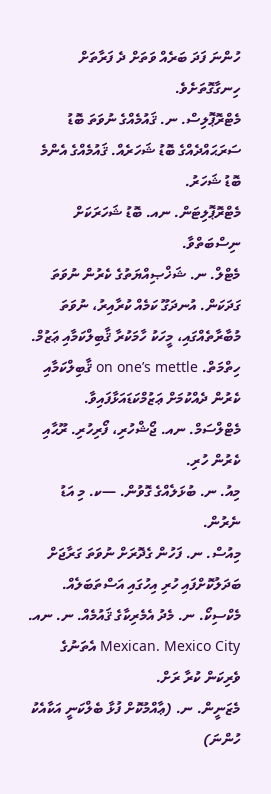ހުންނަ ފަދަ ބަރެއް ވަތަށް ދެ ފަރާތަށް ހިނގާގޮތަށެވެ.
މެޓްރޮޕޮލިސް. ނ. ޤައުމެއްގެ ނުވަތަ ބޮޑު ސަރަޙައްދެއްގެ ބޮޑު ޝަހަރެއް. ޤައުމެއްގެ އެންމެ ބޮޑު ޝަހަރު.
މެޓްރޮޕޮލިޓަން. ނއ. ބޮޑު ޝަހަރަކަށް ނިސްބަތްވާ.
މެޓްލް. ނ. ޝަޚްޞިއްޔަތުގެ ކެރުން ނުވަތަ ގަދަކަން. އުނދަގޫ ކަމެއް ކުރާއިރު، ނުވަތަ މުބާރާތެއްގައި، މީހަކު ހާމަކުރާ ޤާބިލްކަމާއި ޢަޒުމް. ހިތްމަތް. on one’s mettle ޤާބިލްކަމާއި ކެރުން ދެއްކުމަށް ޢަޒުމްކަޑައަޅާފައިވާ.
މެޓްލްސަމް. ނއ. ޖޯޝްހުރި، ފޯރިހުރި. ރޫޙާއި ކެރުން ހުރި.
މިއު. ނ. ބުޅަލެއްގެ ގޮވުން. —ކ. މި އަޑު ނެރުން.
މިއުސް. ނ. ފަހުން ގެދޮރަށް ނުވަތަ ގަރާޖަށް ބަދަލުކޮށްފައި ހުރި އިހުގައި އަސްތަބަލެއް.
މެކްސިކޯ. ނ. މެދު އެމެރިކާގެ ޤައުމެއް. ނ. ނއ. Mexican. Mexico City އެތަނުގެ ވެރިކަން ކުރާ ރަށް.
މެޒަނީން. ނ. (ޢާއްމުކޮށް ފުޅާ ބެލްކަނީ އަކާއެކު ހުންނަ)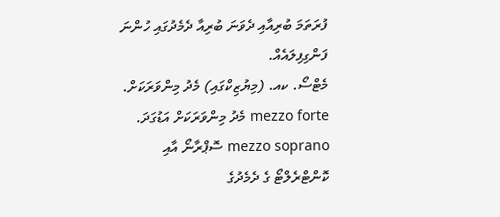ފުރަތަމަ ބުރިއާއި ދެވަނަ ބުރިއާ ދެމެދުގައި ހުންނަ ފަންގިފިލައެއް.
މެޓްސޯ. ކއ. (މިޔުޒިކްގައި) މެދު މިންވަރަކަށް. mezzo forte މެދު މިންވަރަކަށް އަޑުގަދަ. mezzo soprano ސޮޕްރާނޯ އާއި ކޮންޓްރެލްޓޯ ގެ ދެމެދުގެ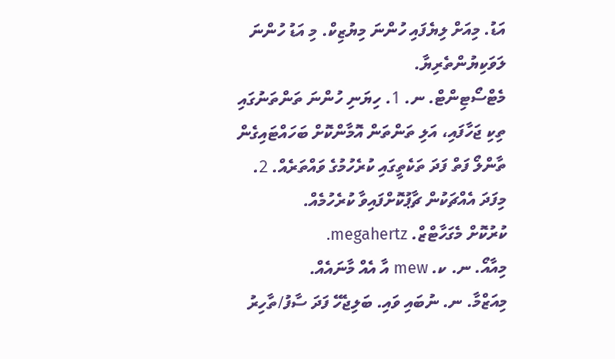އަޑު. މިއަށް ލިޔެފައި ހުންނަ މިޔުޒިކް. މި އަޑު ހުންނަ ލަވަކިޔުންތެރިޔާ.
މެޓްސޯޓިންޓް. ނ. 1. ހިޔަނި ހުންނަ ތަންތަނުގައި ތިކި ޖަހާފައި، އަލި ތަންތަން އޮމާންކޮށް ބަހައްޓައިގެން ތާންލޯ ފަތް ފަދަ ތަކެތީގައި ކުރެހުމުގެ ވައްތަރެއް. 2. މިފަދަ އެއްޗަކުން ޗާޕުކޮށްފައިވާ ކުރެހުމެއް.
ކުރުކޮށް މެގަހާޓްޒް. megahertz.
މިއާއޯ. ނ. ކ. mew އާ އެއް މާނައެއް.
މިއަޒްމާ. ނ. ނުބައި ވައި. ބަލިޖެހޭ ފަދަ ސާފު/ތާހިރު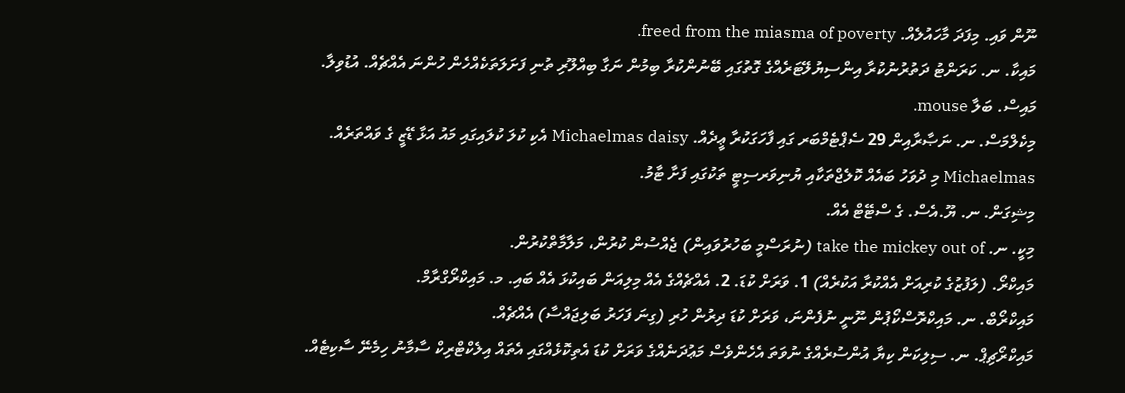ނޫން ވައި. މިފަދަ މާހައުލެއް. freed from the miasma of poverty.
މައިކާ. ނ. ކަރަންޓު ދަތުރުނުކުރާ އިންސިޔުލޭޓަރެއްގެ ގޮތުގައި ބޭނުންކުރާ ބިމުން ނަގާ ބިއްލޫރި ތުނި ފަށަލަތަކެއްހެން ހުންނަ އެއްޗެއް. އުޑުވިލާ.
މައިސް. ބަލާ mouse.
މިކެލްމަސް. ނ. ނަޞާރާއިން 29 ސެޕްޓެމްބަރ ގައި ފާހަގަކުރާ ޢީދެއް. Michaelmas daisy އެކި ކުލަ ކުލައިގައި މައު އަޅާ ޑޭޒީ ގެ ވައްތަރެއް. Michaelmas މި ދުވަހު ބައެއް ކޮލެޖްތަކާއި ޔުނިވަރސިޓީ ތަކުގައި ފަށާ ޓާމު.
މިޝިގަން. ނ. ޔޫ.އެސް. ގެ ސްޓޭޓް އެއް.
މިކީ. ނ. take the mickey out of (ނުރަސްމީ ބަހުރުވައިން) ޖެއްސުން ކުރުން، މަލާމާތްކުރުން.
މައިކްރޯ. (ލަފުޒުގެ ކުރިއަށް އެއްކުރާ އަކުރެއް) 1. ވަރަށް ކުޑަ. 2. އެއްޗެއްގެ އެއް މިލިއަން ބައިކުޅަ އެއް ބައި. މ. މައިކްރޯގްރާމް.
މައިކްރޯބް. ނ. މައިކްރޮސްކޯޕުން ނޫނީ ނުފެންނަ، ވަރަށް ކުޑަ ދިރުން ހުރި (ގިނަ ފަހަރު ބަލިޖައްސާ) އެއްޗެއް.
މައިކްރޯޗިޕް. ނ. ސިލިކަން ކިޔާ އުންސުރެއްގެ ނުވަތަ އެހެންވެސް މަޢުދަނެއްގެ ވަރަށް ކުޑަ އެތިކޮޅެއްގައި އެތައް އިލެކްޓްރިކް ސާމާނު ހިމެނޭ ސާކިޓެއް.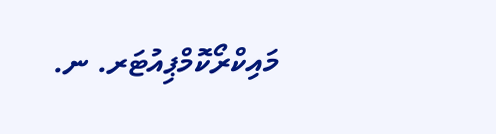މައިކްރޯކޮމްޕިއުޓަރ. ނ.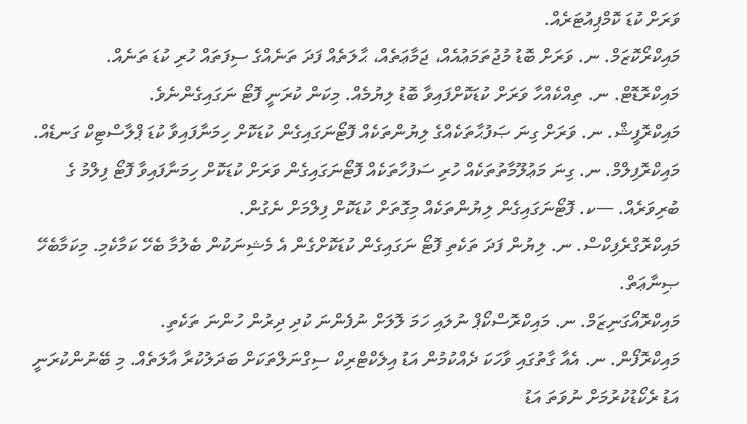ވަރަށް ކުޑަ ކޮމްޕިއުޓަރެއް.
މައިކްރޯކޮޒަމް. ނ. ވަރަށް ބޮޑު މުޖުތަމަޢުއެއް، ޖަމާޢަތެއް، ޙާލަތެއް ފަދަ ތަނެއްގެ ސިފަތައް ހުރި ކުޑަ ތަނެއް.
މައިކްރޮޑޮޓް. ނ. ތިއްކެއްހާ ވަރަށް ކުޑަކޮށްފައިވާ ބޮޑު ލިޔުމެއް. މިކަން ކުރަނީ ފޮޓޯ ނަގައިގެންނެވެ.
މައިކްރޮފީޝް. ނ. ވަރަށް ގިނަ ޞަފުޙާތަކެއްގެ ލިޔުންތަކެއް ފޮޓޯނަގައިގެން ކުޑަކޮށް ހިމަނާފައިވާ ކުޑަ ޕްލާސްޓިކް ގަނޑެއް.
މައިކްރޮފިލްމް. ނ. ގިނަ މަޢުލޫމާތުތަކެއް ހުރި ސަފުހާތަކެއް ފޮޓޯނަގައިގެން ވަރަށް ކުޑަކޮށް ހިމަނާފައިވާ ފޮޓޯ ފިލްމު ގެ ބުރިވަރެއް. —ކ. ފޮޓޯނަގައިގެން ލިޔުންތަކެއް މިގޮތަށް ކުޑަކޮށް ފިލްމަށް ނެގުން.
މައިކްރޮގްރެފިކްސް. ނ. ލިޔުން ފަދަ ތަކެތި ފޮޓޯ ނަގައިގެން ކުޑަކޮށްގެން އެ މެޝިނަކުން ބެލުމާ ބެހޭ ކަމާކެމި. މިކަމާބެހޭ ޞިނާޢަތް.
މައިކްރޮއޯގަނިޒަމް. ނ. މައިކްރޮސްކޯޕް ނުލައި ހަމަ ލޮލަށް ނުފެންނަ ކުދި ދިރުން ހުންނަ ތަކެތި.
މައިކްރޮފޯން. ނ. އެއާ ގާތުގައި ވާހަކަ ދެއްކުމުން އަޑު އިލެކްޓްރިކް ސިގްނަލްތަކަށް ބަދަލުކުރާ އާލަތެއް. މި ބޭނުންކުރަނީ އަޑު ރެކޯޑުކުރުމަށް ނުވަތަ އަޑު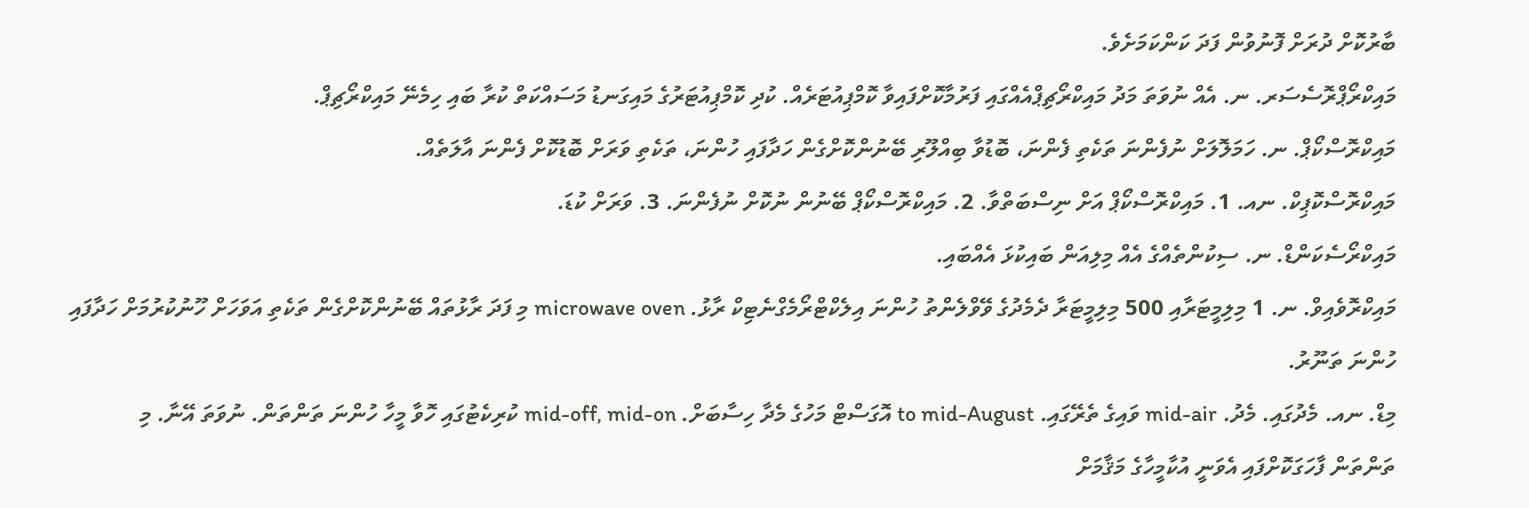ބާރުކޮށް ދުރަށް ފޮނުވުން ފަދަ ކަންކަމަށެވެ.
މައިކްރޯޕްރޮސެސަރ. ނ. އެއް ނުވަތަ މަދު މައިކްރޯޗިޕްއެއްގައި ފަރުމާކޮށްފައިވާ ކޮމްޕިއުޓަރެއް. ކުދި ކޮމްޕިއުޓަރުގެ މައިގަނޑު މަސައްކަތް ކުރާ ބައި ހިމެނޭ މައިކްރޯޗިޕް.
މައިކްރޮސްކޯޕް. ނ. ހަމަލޮލަށް ނުފެންނަ ތަކެތި ފެންނަ، ބޮޑުވާ ބިއްލޫރި ބޭނުންކޮށްގެން ހަދާފައި ހުންނަ، ތަކެތި ވަރަށް ބޮޑުކޮށް ފެންނަ އާލަތެއް.
މައިކްރޮސްކޮޕިކް. ނއ. 1. މައިކްރޮސްކޯޕް އަށް ނިސްބަތްވާ. 2. މައިކްރޮސްކޯޕް ބޭނުން ނުކޮށް ނުފެންނަ. 3. ވަރަށް ކުޑަ.
މައިކްރޯސެކަންޑް. ނ. ސިކުންތެއްގެ އެއް މިލިއަން ބައިކުޅަ އެއްބައި.
މައިކްރޮވެއިވް. ނ. 1 މިލިމީޓަރާއި 500 މިލިމީޓަރާ ދެމެދުގެ ވޭވްލެންތު ހުންނަ އިލެކްޓްރޯމެގްނެޓިކް ރާޅު. microwave oven މި ފަދަ ރާޅުތައް ބޭނުންކޮށްގެން ތަކެތި އަވަހަށް ހޫނުކުރުމަށް ހަދާފައި ހުންނަ ތަނޫރު.
މިޑް. ނއ. މެދުގައި. މެދު. mid-air ވައިގެ ތެރޭގައި. to mid-August އޮގަސްޓް މަހުގެ މެދާ ހިސާބަށް. mid-off, mid-on ކުރިކެޓުގައި ހޮވާ މީހާ ހުންނަ ތަންތަން. ނުވަތަ އޭނާ. މި ތަންތަން ފާހަގަކޮށްފައި އެވަނީ އުކާމީހާގެ މަޤާމަށް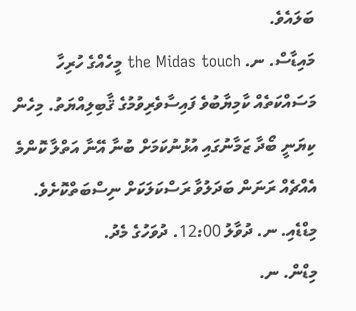ބަލައެވެ.
މައިޑާސް. ނ. the Midas touch މީހެއްގެ ހުރިހާ މަސައްކަތެއް ކާމިޔާބުވެ ފައިސާވެރިވުމުގެ ޤާބިލިއްޔަތު. މިހެން ކިޔަނީ ބޯދާ ޒަމާނުގައި އުޅުނުކަމަށް ބުނާ އޭނާ އަތްލާ ކޮންމެ އެއްޗެއް ރަނަން ބަދަލުވާ ރަސްކަލަކަށް ނިސްބަތްކޮށެވެ.
މިޑްޑެއި. ނ. ދުވާލު 12:00. ދުވަހުގެ މެދު.
މިޑްން. ނ.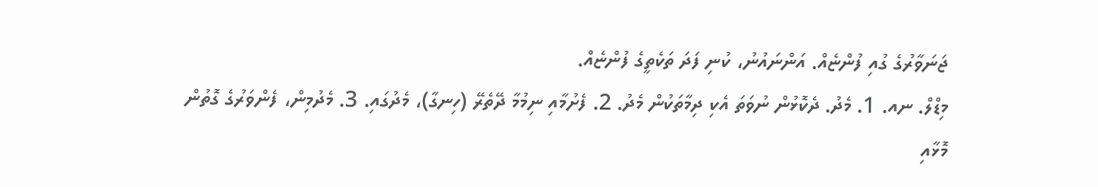ޖަނަވާރުގެ ގުއި ފުންޏެއް. އަންނައުނު، ކުނި ފަދަ ތަކެތީގެ ފުންޏެއް.
މިޑްލް. ނއ. 1. މެދު. ދެކޮޅުން ނުވަތަ އެކި ދިމާތަކުން މެދު. 2. ފެށުމާއި ނިމުމާ ދޭތެރޭ (ހިނގާ)، މެދުގައި. 3. މެދުމިން، ފެންވަރުގެ ގޮތުން މޮޅާއި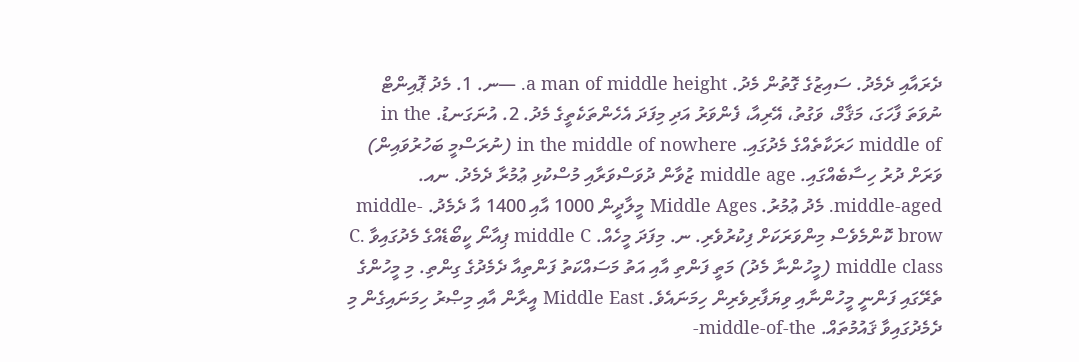ދެރައާއި ދެމެދު. ސައިޒުގެ ގޮތުން މެދު. a man of middle height. —ނ. 1. މެދު ޕޮއިންޓް ނުވަތަ ފާހަގަ، މަޤާމް، ވަގުތު، އޭރިއާ، ފެންވަރު އަދި މިފަދަ އެހެންތަކެތީގެ މެދު. 2. އުނަގަނޑު. in the middle of ހަރަކާތެއްގެ މެދުގައި. in the middle of nowhere (ނުރަސްމީ ބަހުރުވައިން) ވަރަށް ދުރު ހިސާބެއްގައި. middle age ޒުވާން ދުވަސްވަރާއި މުސްކުޅި ޢުމުރާ ދެމެދު. ނއ. middle-aged. މެދު ޢުމުރު. Middle Ages މީލާދީން 1000 އާއި 1400 އާ ދެމެދު. middle-brow ކޮންމެވެސް މިންވަރަކަށް ފިކުރުވެރި. ނ. މިފަދަ މީހެއް. middle C ޕިއާނޯ ކީބޯޑެއްގެ މެދުގައިވާ C. middle class (މީހުންނާ މެދު) މަތީ ފަންތި އާއި އަތު މަސައްކަތު ފަންތިއާ ދެމެދުގެ ގިންތި. މި މީހުންގެ ތެރޭގައި ފަންނީ މީހުންނާއި ވިޔަފާރިވެރިން ހިމަނައެވެ. Middle East އީރާން އާއި މިޞްރު ހިމަނައިގެން މި ދެމެދުގައިވާ ޤައުމުތައް. middle-of-the-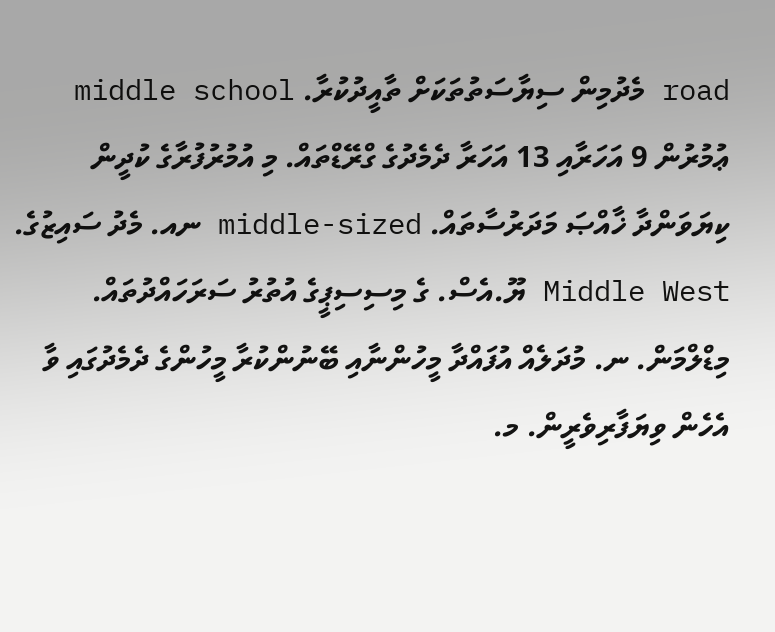road މެދުމިން ސިޔާސަތުތަކަށް ތާއީދުކުރާ. middle school ޢުމުރުން 9 އަހަރާއި 13 އަހަރާ ދެމެދުގެ ގްރޭޑްތައް. މި އުމުރުފުރާގެ ކުދީން ކިޔަވަންދާ ޚާއްޞަ މަދަރުސާތައް. middle-sized ނއ. މެދު ސައިޒުގެ. Middle West ޔޫ.އެސް. ގެ މިސިސިޕީގެ އުތުރު ސަރަހައްދުތައް.
މިޑްލްމަން. ނ. މުދަލެއް އުފައްދާ މީހުންނާއި ބޭނުންކުރާ މީހުންގެ ދެމެދުގައި ވާ އެހެން ވިޔަފާރިވެރީން. މ.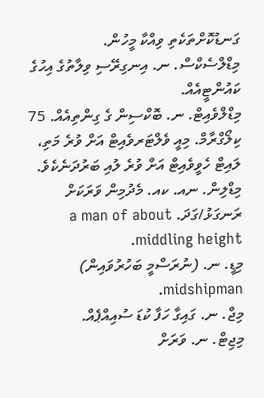ގަނޑުކޮށްތަކެތި ވިއްކާ މީހުން.
މިޑްލްސެކްސް. ނ. އިނގިރޭސި ވިލާތުގެ އިހުގެ ކައުންޓީއެއް.
މިޑްލްވެއިޓް. ނ. ބޮކްސިން ގެ ގިންތިއެއް. 75 ކިލޯގްރާމް. މިއީ ވެލްޓަރވެއިޓް އަށް ވުރެ މަތި، ލައިޓް ހެވީވެއިޓް އަށް ވުރެ ލުއި ބަރުދަނެކެވެ.
މިޑްލިން. ނއ. ކއ. މެދުމިން ވަރަކަށް ރަނގަޅު/ގަދަ. a man of about middling height.
މިޑީ. ނ. (ނުރަސްމީ ބަހުރުވައިން) midshipman.
މިޖް. ނ. ގައިގާ ހަފާ ކުޑަ ސުއިއްޕެއް.
މިޖިޓް. ނ. ވަރަށް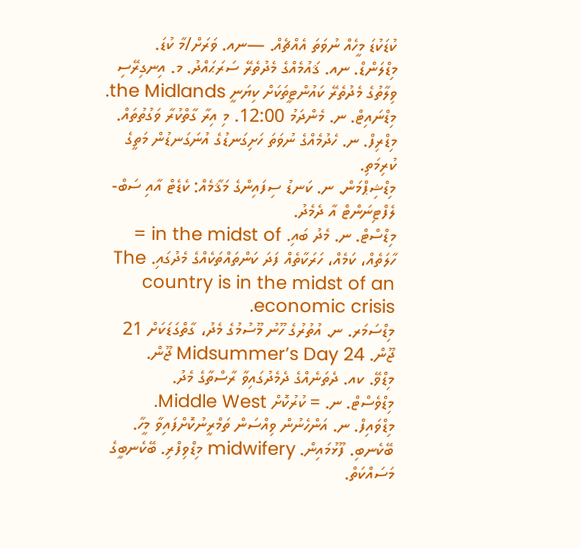ކުޑަކުޑަ މީހެއް ނުވަތަ އެއްޗެއް. —ނއ. ވަރަށް/މާ ކުޑަ.
މިޑްލަންޑް. ނއ. ޤައުމެއްގެ މެދުތެރޭ ސަރަޙައްދު. މ. އިނގިރޭސި ވިލާތުގެ މެދުތެރޭ ކައުންޓީތަކަށް ކިޔަނީ the Midlands.
މިޑްނައިޓް. ނ. މެންދަމު 12:00. މި އިރާ ގާތްކުރާ ވަގުތުތައް.
މިޑްރިފް. ނ. ހެދުމެއްގެ ނުވަތަ ހަށިގަނޑުގެ އުނަގަނޑުން މަތީގެ ކުރިމަތި.
މިޑްޝިޕްމަން. ނ. ކަނޑު ސިފައިންގެ މަޤާމެއް: ކެޑެޓް އާއި ސަބް-ލެފްޓިނަންޓް އާ ދެމެދު.
މިޑްސްޓް. ނ. މެދު ބައި. in the midst of = ހާލަތެއް، ކަމެއް، ހަރަކާތެއް ފަދަ ކަންތައްތަކެއްގެ މެދުގައި. The country is in the midst of an economic crisis.
މިޑްސަމަރ. ނ. އުތުރުގެ ހޫނު މޫސުމުގެ މެދު، ގާތްގަޑަކަށް 21 ޖޫން. Midsummer’s Day 24 ޖޫން.
މިޑްވޭ. ކއ. ދެތަނެއްގެ ދެމެދުގައިވާ ރާސްތާގެ މެދު.
މިޑްވެސްޓް. ނ. = ކުރުކޮށް Middle West.
މިޑްވައިފް. ނ. އަންހެނުން ވިއްސަން ތަމްރީނުކޮށްފައިވާ މީހާ. ބޭކެނބި. ފޫޅުމައިން. midwifery މިޑްވިފްރި. ބޭކެނބީގެ މަސައްކަތް.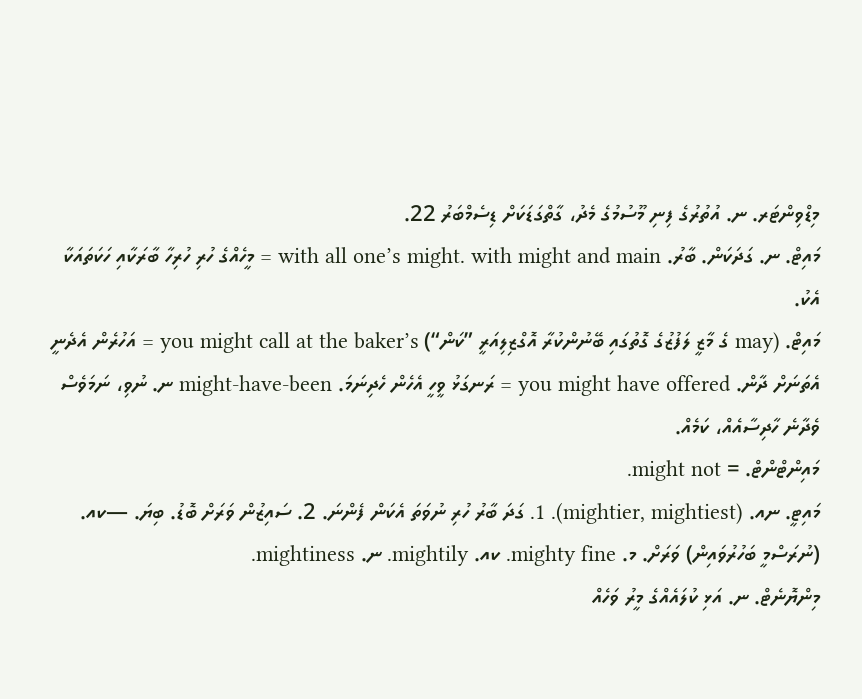މިޑްވިންޓަރ. ނ. އުތުރުގެ ފިނި މޫސުމުގެ މެދު، ގާތްގަޑަކަށް ޑިސެމްބަރު 22.
މައިޓް. ނ. ގަދަކަން. ބާރު. with all one’s might. with might and main = މީހެއްގެ ހުރި ހުރިހާ ބާރަކާއި ހަކަތައަކާ އެކު.
މައިޓް. (may ގެ މާޒީ ލަފުޒުގެ ގޮތުގައި ބޭނުންކުރާ އޮގްޒިލިއަރީ ”ކަން“) you might call at the baker’s = އަހުރެން އެދެނީ އެތަނަށް ދާން. you might have offered = ރަނގަޅު ވީހީ އެހެން ހެދިނަމަ. might-have-been ނ. ނުވި، ނަމަވެސް ވެދާނެ ހާދިސާއެއް، ކަމެއް.
މައިންޓްންޓް. = might not.
މައިޓީ. ނއ. (mightier, mightiest). 1. ގަދަ ބާރު ހުރި ނުވަތަ އެކަން ފެންނަ. 2. ސައިޒުން ވަރަށް ބޮޑު. ބިޔަ. —ކއ. (ނުރަސްމީ ބަހުރުވައިން) ވަރަށް. މ. mighty fine. ކއ. mightily. ނ. mightiness.
މިންޔޮނެޓް. ނ. އަޅި ކުލައެއްގެ މީރު ވަހެއް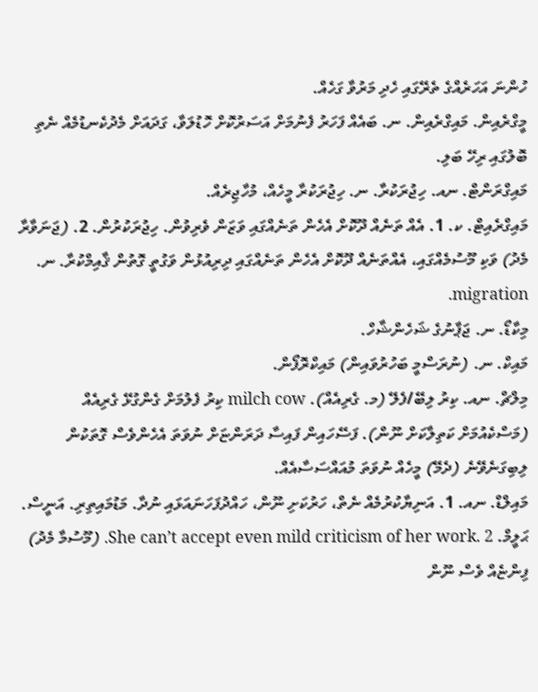ހުންނަ އަހަރެއްގެ ތެރޭގައި ހެދި މަރުވާ ގަހެއް.
މީގްރެއިން. މައިގްރެއިން. ނ. ބައެއް ފަހަރު ފެނުމަށް އަސަރުކޮށް ހޮޑުލަވާ، ގަދައަށް މެދުކެނޑުމެއް ނެތި ބޮލުގައި ރިހޭ ބަލި.
މައިގްރަންޓް. ނއ. ހިޖުރަކުރާ. ނ. ހިޖުރަކުރާ މީހެއް، މުހާޖިރެއް.
މައިގްރެއިޓް. ކ. 1. އެއް ތަނެއް ދޫކޮށް އެހެން ތަނެއްގައި ވަޒަން ވެރިވުން. ހިޖުރަކުރުން. 2. (ޖަނަވާރާ މެދު) ވަކި މޫސުމެއްގައި، އެއްތަނެއް ދޫކޮށް އެހެން ތަނެއްގައި ދިރިއުޅުން ވަގުތީ ގޮތުން ޤާއިމްކުރާ. ނ. migration.
މިކާޑޯ. ނ. ޖަޕާނުގެ ޝަހެންޝާހް.
މައިކް. ނ. (ނުރަސްމީ ބަހުރުވައިން) މައިކްރޮފޯން.
މިލްޗް. ނއ. ކިރު ލިބޭ/ފެލޭ (މ. ގެރިއެއް). milch cow ކިރު ފެލުމަށް ގެންގުޅޭ ގެރިއެއް (މަސްކެއުމަށް ކަތިލާކަށް ނޫން). ފަސޭހައިން ފައިސާ ދަރަންޏަށް ނުވަތަ އެހެންވެސް ގޮތަކުން ލިބިގަނެވޭނެ (ދެމޭ) މީހެއް ނުވަތަ މުއައްސަސާއެއް.
މައިލްޑް. ނއ. 1. އަނިޔާކުރުމެއް ނެތް، ހަރުކަށި ނޫން، ހައްދުފަހަނައަޅައި ނުދާ. މަޑުމައިތިރި. އަނީސް. ޙަލީމް. She can’t accept even mild criticism of her work. 2. (މޫސުމާ މެދު) ފިންޏެއް ވެސް ނޫން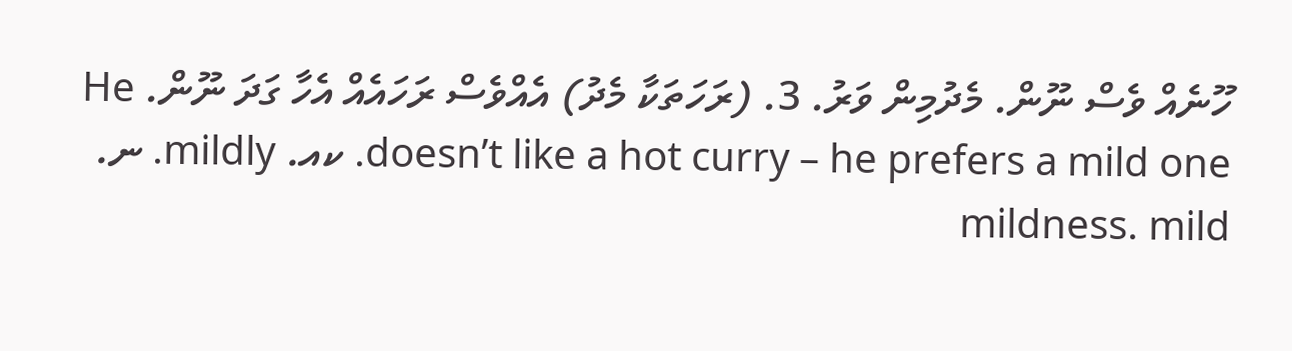ހޫނެއް ވެސް ނޫން. މެދުމިން ވަރު. 3. (ރަހަތަކާ މެދު) އެއްވެސް ރަހައެއް އެހާ ގަދަ ނޫން. He doesn’t like a hot curry – he prefers a mild one. ކއ. mildly. ނ. mildness. mild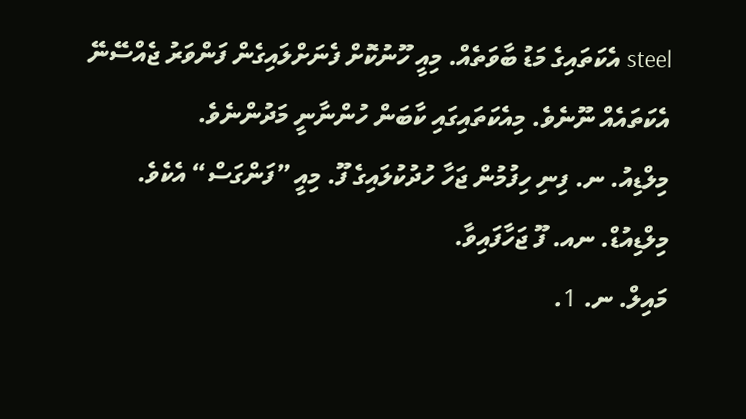steel އެކަތައިގެ މަޑު ބާވަތެއް. މިއީ ހޫނުކޮށް ފެނަށްލައިގެން ފަންވަރު ޖެއްސޭނޭ އެކަތައެއް ނޫނެވެ. މިއެކަތައިގައި ކާބަން ހުންނާނީ މަދުންނެވެ.
މިލްޑިއު. ނ. ފިނި ހިފުމުން ޖަހާ ހުދުކުލައިގެ ފޫ. މިއީ ”ފަންގަސް“ އެކެވެ.
މިލްޑިއުޑް. ނއ. ފޫ ޖަހާފައިވާ.
މައިލް. ނ. 1.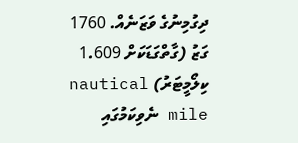ދިގުމިނުގެ ވަޒަނެއް. 1760 ގަޒު (ގާތްގަޑަކަށް 1.609 ކިލޯމީޓަރު) nautical mile ނެވިކަމުގައި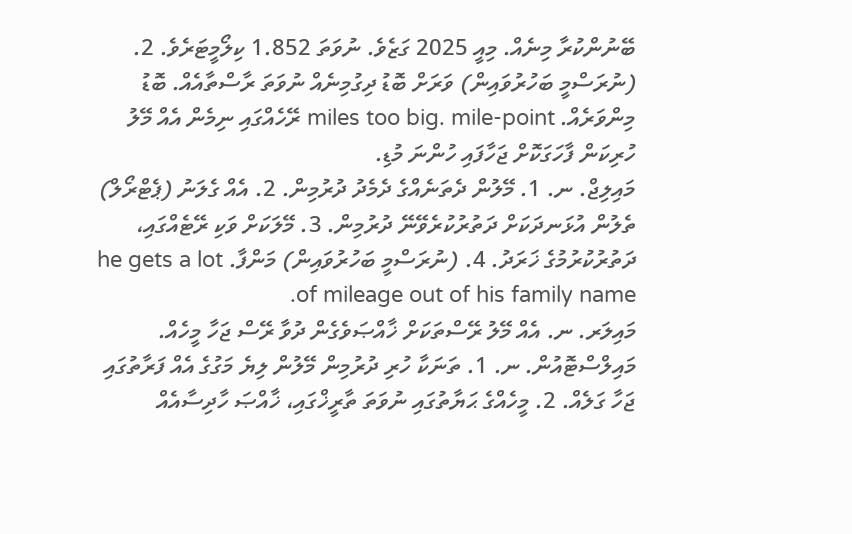ބޭނުންކުރާ މިނެއް. މިއީ 2025 ގަޒެވެ. ނުވަތަ 1.852 ކިލޯމީޓަރެވެ. 2. (ނުރަސްމީ ބަހުރުވައިން) ވަރަށް ބޮޑު ދިގުމިނެއް ނުވަތަ ރާސްތާއެއް. ބޮޑު މިންވަރެއް. miles too big. mile-point ރޭހެއްގައި ނިމެން އެއް މޭލު ހުރިކަން ފާހަގަކޮށް ޖަހާފައި ހުންނަ މުޑި.
މައިލިޖް. ނ. 1. މޭލުން ދެތަނެއްގެ ދެމެދު ދުރުމިން. 2. އެއް ގެލަނު (ޕެޓްރޯލް) ތެލުން އުޅަނދަކަށް ދަތުރުކުރެވޭނޭ ދުރުމިން. 3. މޭލަކަށް ވަކި ރޭޓެއްގައި، ދަތުރުކުރުމުގެ ޚަރަދު. 4. (ނުރަސްމީ ބަހުރުވައިން) މަންފާ. he gets a lot of mileage out of his family name.
މައިލަރ. ނ. އެއް މޭލު ރޭސްތަކަށް ޚާއްޞަވެގެން ދުވާ ރޭސް ޖަހާ މީހެއް.
މައިލްސްޓޮއުން. ނ. 1. ތަނަކާ ހުރި ދުރުމިން މޭލުން ލިޔެ މަގުގެ އެއް ފަރާތުގައި ޖަހާ ގަލެއް. 2. މީހެއްގެ ޙަޔާތުގައި ނުވަތަ ތާރީޚްގައި، ޚާއްޞަ ހާދިސާއެއް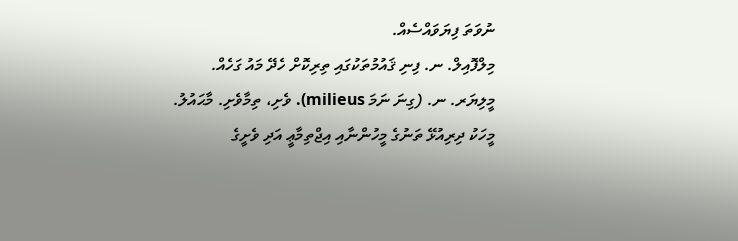ނުވަތަ ފިޔަވައްސެއް.
މިލްފޮއިލް. ނ. ފިނި ޤައުމުތަކުގައި ތިރިކޮށް ހެދޭ މައު ގަހެއް.
މީލިޔަރ. ނ. (ގިނަ ނަމަ milieus). ވެށި، ތިމާވެށި. މާޙައުލު. މީހަކު ދިރިއުޅޭ ތަނުގެ މީހުންނާއި އިޖްތިމާޢީ އަދި ވެށީގެ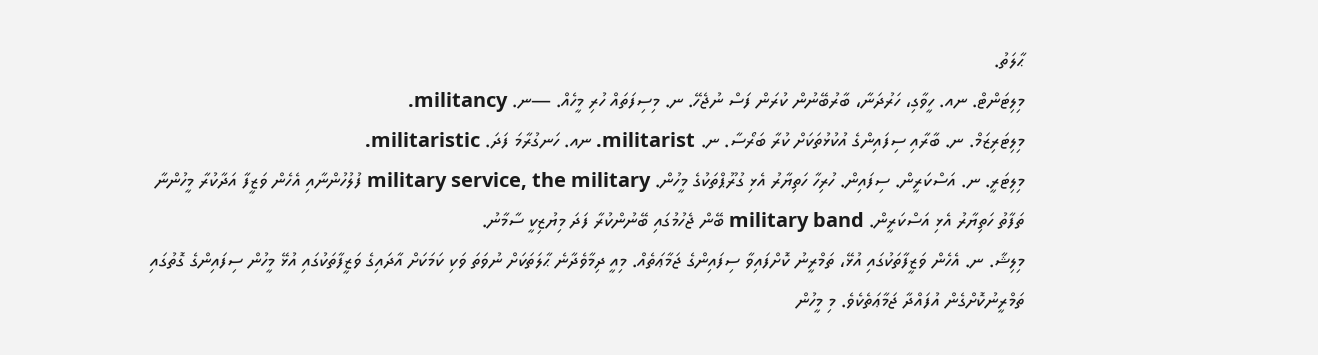ޙާލަތު.
މިލިޓަންޓް. ނއ. ހީވާގި، ހަރުދަނާ، ބާރުބޭނުން ކުރަން ފަސް ނުޖެހޭ. ނ. މިސިފަތައް ހުރި މީހެއް. —ނ. militancy.
މިލިޓަރިޒަމް. ނ. ބާރާއި ސިފައިންގެ އުކުޅުތަކަށް ކުރާ ބަރޯސާ. ނ. militarist. ނއ. ހަނގުރާމަ ފަދަ. militaristic.
މިލިޓަރީ. ނ. އަސްކަރީން. ސިފައިން. ހުރިހާ ހަތިޔާރު އެޅި ގުރޫޕްތަކުގެ މީހުން. military service, the military ފުލުހުންނާއި އެހެން ވަޒީފާ އަދާކުރާ މީހުންނާ ތަފާތު ހަތިޔާރު އެޅި އަސްކަރީން. military band ބޭން ޖެހުމުގައި ބޭނުންކުރާ ފަދަ މިޔުޒިކީ ސާމާނު.
މިލިޝާ. ނ. އެހެން ވަޒީފާތަކުގައި އުޅޭ، ތަމްރީނު ކޮށްފައިވާ ސިފައިންގެ ޖަމާޢަތެއް. މިއީ ދިމާވެދާނެ ޙާލަތަކަށް ނުވަތަ ވަކި ކަމަކަށް އާދައިގެ ވަޒީފާތަކުގައި އުޅޭ މީހުން ސިފައިންގެ ގޮތުގައި ތަމްރީނުކޮށްގެން އުފައްދާ ޖަމާޢަތެކެވެ. މި މީހުން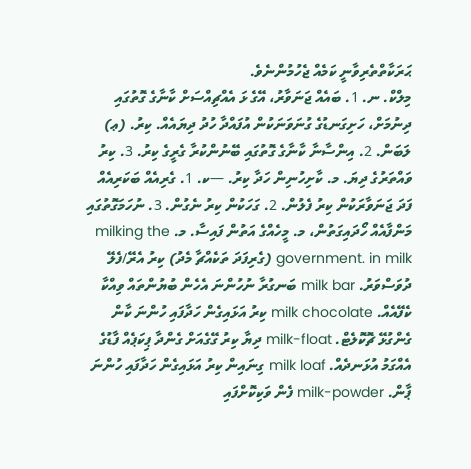ޙަރަކާތްތެރިވާނީ ކަމެއް ޖެހުމުންނެވެ.
މިލްކް. ނ. 1. ބައެއް ޖަނަވާރު، އޭގެ ޅަ އެއްޗިއްސަށް ކާނާގެ ގޮތުގައި ދިނުމަށް، ހަށިގަނޑުގެ ގުނަވަނަކުން އުފައްދާ ހުދު ދިޔައެއް. ކިރު. (ޢ) ލަބަން. 2. އިންސާނާ ކާނާގެ ގޮތުގައި ބޭނުންކުރާ ގެރީގެ ކިރު. 3. ކިރު ވައްތަރުގެ ދިޔަ. މ. ކާށިހުނިން ހަދާ ކިރު. —ކ. 1. ގެރިއެއް ބަކަރިއެއް ފަދަ ޖަނަވާރަކުން ކިރު ފެލުން. 2. ގަހަކުން ކިރު ނެގުން. 3. ނުހަމަގޮތުގައި މަންފާއެއް ހޯދައިގަތުން، މ. މީހެއްގެ އަތުން ފައިސާ. މ. milking the government. in milk (ގެރިފަދަ ތަކެއްޗާ މެދު) ކިރު އެރޭ/ފެލޭ ދުވަސްވަރު. milk bar ބަނގުރާ ނުހުންނަ އެހެން ބުޔުންތައް ވިއްކާ ކެފޭއެއް. milk chocolate ކިރު އަޅައިގެން ހަދާފައި ހުންނަ ކާން ގެންގުޅޭ ޗޮކޮލެޓް. milk-float ދިޔާ ކިރު ގޭގެއަށް ގެންދާ ޕިކަޕެއް ފާޑުގެ އެއްގަމު އުޅަނދެއް. milk loaf ގިނައިން ކިރު އަޅައިގެން ހަދާފައި ހުންނަ ޕާން. milk-powder ފެން ވަކިކޮށްފައި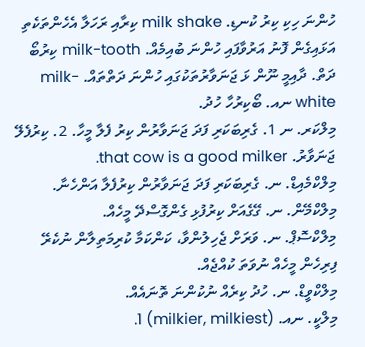ހުންނަ ހިކި ކިރު ކުނޑި. milk shake ކިރާއި ރަހަލާ އެހެންތަކެތި އަޅައިގެން ފޮނު އަރުވާފައި ހުންނަ ބުއިމެއް. milk-tooth ކިރުބޯ ދަތް. ދާއިމީ ނޫން ޅަ ޖަނަވާރުތަކުގައި ހުންނަ ދަތްތައް. milk-white ނއ. ބޯކިރުހާ ހުދު.
މިލްކަރ. ނ 1. ގެރިބަކަރި ފަދަ ޖަނަވާރުން ކިރު ފެލާ މީހާ. 2. ކިރުފެލޭ ޖަނަވާރު. that cow is a good milker.
މިލްކްމެއިޑް. ނ. ގެރިބަކަރި ފަދަ ޖަނަވާރުން ކިރުފެލާ އަންހެނާ.
މިލްކްމޭން. ނ. ގޭގެއަށް ކިރުފުޅި ގެންގޮސްދޭ މީހެއް.
މިލްކްސޮޕް. ނ. ވަރަށް ޖެހިލުންވާ، ކަންކަމާ ކުރިމަތިލާން ނުކެރޭ ފިރިހެން މީހެއް ނުވަތަ ކުއްޖެއް.
މިލްކްވީޑް. ނ. ހުދު ކިރެއް ނުކުންނަ ތޮނައެއް.
މިލްކީ. ނއ. (milkier, milkiest) 1.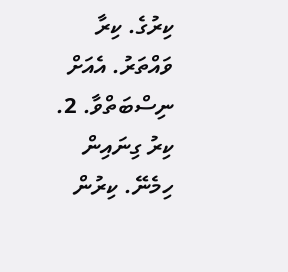ކިރުގެ. ކިރާ ވައްތަރު. އެއަށް ނިސްބަތްވާ. 2. ކިރު ގިނައިން ހިމެނޭ. ކިރުން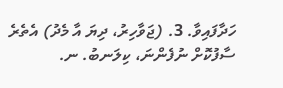ހަދާފައިވާ. 3. (ޖަވާހިރު، ދިޔަ އާ މެދު) އެތެރެ ސާފުކޮށް ނުފެންނަ، ކިލަނބު. ނ.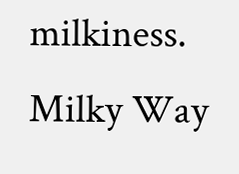milkiness. Milky Way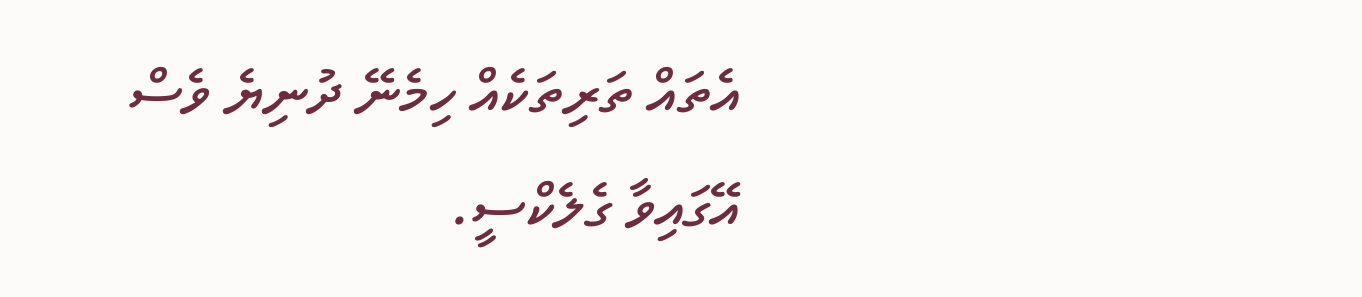އެތައް ތަރިތަކެއް ހިމެނޭ ދުނިޔެ ވެސް އޭގައިވާ ގެލެކްސީ.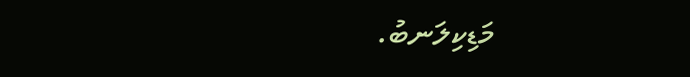މަޑިކިލަނބު.